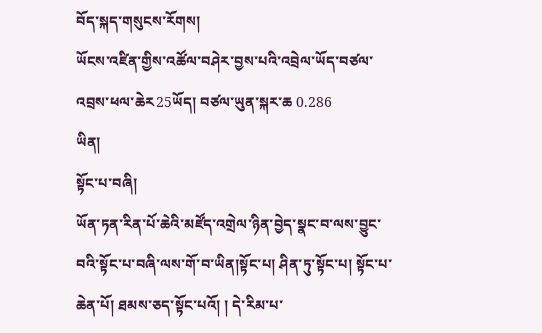བོད་སྐད་གསུངས་རོགས།
ཡོངས་འཛིན་གྱིས་འཚོལ་བཤེར་བྱས་པའི་འབྲེལ་ཡོད་བཙལ་འབྲས་ཕལ་ཆེར25ཡོད། བཙལ་ཡུན་སྐར་ཆ 0.286
ཡིན།
སྟོང་པ་བཞི།
ཡོན་ཏན་རིན་པོ་ཆེའི་མཛོད་འགྲེལ་ཉིན་བྱེད་སྣང་བ་ལས་བྱུང་བའི་སྟོང་པ་བཞི་ལས་གོ་བ་ཡིན།སྟོང་པ། ཤིན་ཏུ་སྟོང་པ། སྟོང་པ་ཆེན་པོ། ཐམས་ཅད་སྟོང་པའོ། ། དེ་རིམ་པ་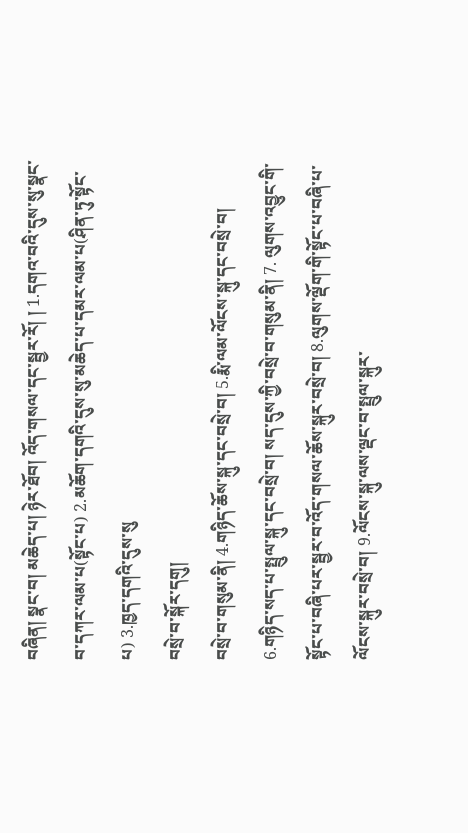བཞིན། སྣང་བ། མཆེད་པ། ཉེར་ཐོབ། འོད་གསལ་དང་སྦྱར་རོ། ། 1.དགའ་བའི་དུས་སུ་སྣང་བ་དཀར་ལམ་པ(སྟོང་པ) 2.མཆོག་དགའི་དུས་སུ་མཆེད་པ་དམར་ལམ་པ(ཤིན་ཏུ་སྟོང་པ) 3.ཁྱད་དགའི་དུས་སུ
བསྲེ་བ་སྐོར་དགུ།
བསྲེ་བ་གསུམ་ནི། 4.གཉིད་ཆོས་སྐུ་དང་བསྲེ་བ། 5.རྨི་ལམ་ལོངས་སྐུ་དང་བསྲེ་བ། 6.གཉིད་སད་པ་སྤྲུལ་སྐུ་དང་བསྲེ་བ། སད་དུས་ཀྱི་བསྲེ་བ་གསུམ་ནི། 7. ལུགས་འབྱུང་གི་སྟོང་པ་བཞི་པར་སྦྱར་བ་འོད་གསལ་ཆོས་སྐུར་བསྲེ་བ། 8.ལུགས་ལྡོག་གི་སྟོང་པ་བཞི་པ་ལོངས་སྐུར་བསྲེ་བ། 9.ལོངས་སྐུ་ལས་ལྡང་བ་སྤྲུལ་སྐུར་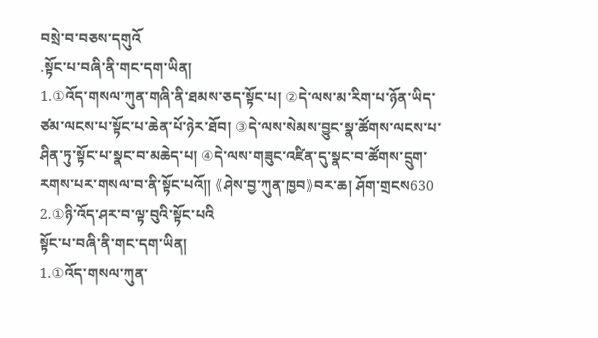བསྲེ་བ་བཅས་དགུའོ
.སྟོང་པ་བཞི་ནི་གང་དག་ཡིན།
1.①འོད་གསལ་ཀུན་གཞི་ནི་ཐམས་ཅད་སྟོང་པ། ②དེ་ལས་མ་རིག་པ་ཉོན་ཡིད་ཙམ་ལངས་པ་སྟོང་པ་ཆེན་པོ་ཉེར་ཐོབ། ③དེ་ལས་སེམས་བྱུང་སྣ་ཚོགས་ལངས་པ་ཤིན་ཏུ་སྟོང་པ་སྣང་བ་མཆེད་པ། ④དེ་ལས་གཟུང་འཛིན་དུ་སྣང་བ་ཚོགས་དྲུག་རགས་པར་གསལ་བ་ནི་སྟོང་པའོ༎ 《ཤེས་བྱ་ཀུན་ཁྱབ》བར་ཆ། ཤོག་གྲངས630 2.①ཉི་འོད་ཤར་བ་ལྟ་བུའི་སྟོང་པའི
སྟོང་པ་བཞི་ནི་གང་དག་ཡིན།
1.①འོད་གསལ་ཀུན་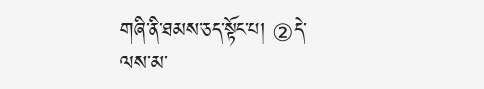གཞི་ནི་ཐམས་ཅད་སྟོང་པ། ②དེ་ལས་མ་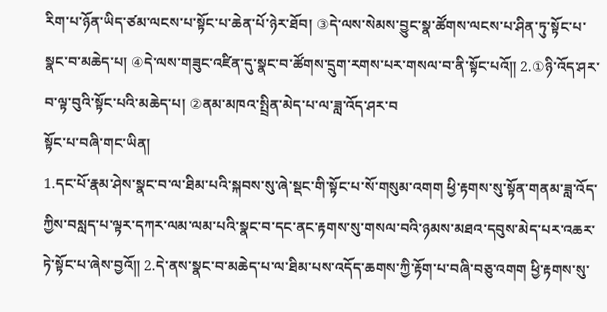རིག་པ་ཉོན་ཡིད་ཙམ་ལངས་པ་སྟོང་པ་ཆེན་པོ་ཉེར་ཐོབ། ③དེ་ལས་སེམས་བྱུང་སྣ་ཚོགས་ལངས་པ་ཤིན་ཏུ་སྟོང་པ་སྣང་བ་མཆེད་པ། ④དེ་ལས་གཟུང་འཛིན་དུ་སྣང་བ་ཚོགས་དྲུག་རགས་པར་གསལ་བ་ནི་སྟོང་པའོ༎ 2.①ཉི་འོད་ཤར་བ་ལྟ་བུའི་སྟོང་པའི་མཆེད་པ། ②ནམ་མཁའ་སྤྲིན་མེད་པ་ལ་ཟླ་འོད་ཤར་བ
སྟོང་པ་བཞི་གང་ཡིན།
1.དང་པོ་རྣམ་ཤེས་སྣང་བ་ལ་ཐིམ་པའི་སྐབས་སུ་ཞེ་སྡང་གི་སྟོང་པ་སོ་གསུམ་འགག ཕྱི་རྟགས་སུ་སྟོན་གནམ་ཟླ་འོད་ཀྱིས་བསླད་པ་ལྟར་དཀར་ལམ་ལམ་པའི་སྣང་བ་དང་ནང་རྟགས་སུ་གསལ་བའི་ཉམས་མཐའ་དབུས་མེད་པར་འཆར་ཏེ་སྟོང་པ་ཞེས་བྱའོ༎ 2.དེ་ནས་སྣང་བ་མཆེད་པ་ལ་ཐིམ་པས་འདོད་ཆགས་ཀྱི་རྟོག་པ་བཞི་བཅུ་འགག ཕྱི་རྟགས་སུ་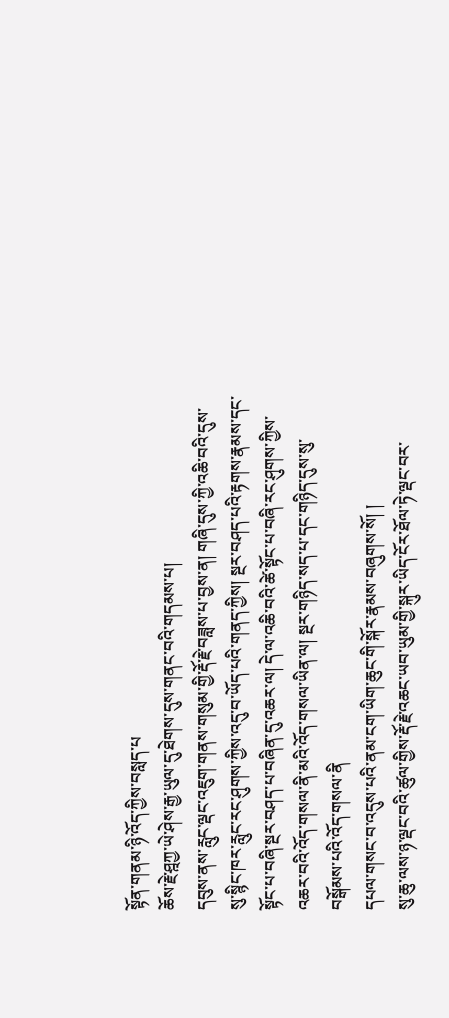སྟོན་གནམ་ཉི་འོད་ཀྱིས་བསླད་པ
ཆོས་རྗེ་ཤྰཀྱ་ཡེ་ཤེས་རྒྱ་ཡུལ་དུ་ཐེགས་དུས་གནང་བའི་གདམས་པ།
དབུས་ནས་རླུང་ལྡང་འཇུག་གནས་གསུམ་གྱི་རྡོ་རྗེ་བཟླས་པ་བྱས་ན། གཞི་དུས་ཀྱི་འཆི་བའི་དུས་སུ་སྙིང་ཁར་རླུང་རང་ཤུགས་ཀྱིས་འདུ་བ་ཡོད་པའི་གནད་ཀྱིས། སྔར་བཤད་པའི་རྟགས་རྣམས་དང་སྟོང་པ་བཞི་སྔར་བཤད་པ་བཞིན་དུ་འཆར་ལ། དེ་ལ་འཆི་བའི་ཚེ་སྟོང་པ་བཞི་རང་ཤུགས་ཀྱིས་འཆར་བའི་འོད་གསལ་ནི་མའི་འོད་གསལ་ཡིན་ལ། སྔར་གཉིད་སད་པ་དང་གཉིད་དུས་སུ་བསྒོམས་པའི་འོད་གསལ་ནི
དཔལ་གསང་བ་འདུས་པའི་ནམ་ངག་ཡིག་ཆུང་གི་སྐོར་རྣམས་བཞུགས་སོ། །
སུ་ཆུ་ལས་ཉ་ལྡང་བའི་ཚུལ་གྱིས་རྡོ་རྗེ་འཆང་ཡབ་ཡུམ་གྱི་སྐུར་ཡིད་ངོར་ཐོལ་ཏེ་ལྡང་བར་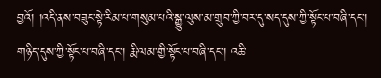བྱའོ། །འདི་ནས་བཟུང་སྟེ་རིམ་པ་གསུམ་པའི་སྒྱུ་ལུས་མ་གྲུབ་ཀྱི་བར་དུ་སད་དུས་ཀྱི་སྟོང་པ་བཞི་དང་། གཉིད་དུས་ཀྱི་སྟོང་པ་བཞི་དང་། རྨི་ལམ་གྱི་སྟོང་པ་བཞི་དང་། འཆི་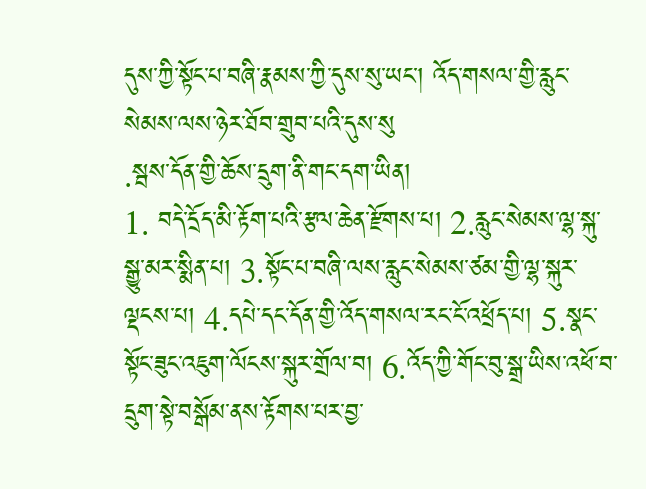དུས་ཀྱི་སྟོང་པ་བཞི་རྣམས་ཀྱི་དུས་སུ་ཡང་། འོད་གསལ་གྱི་རླུང་སེམས་ལས་ཉེར་ཐོབ་གྲུབ་པའི་དུས་སུ
.སྦས་དོན་གྱི་ཆོས་དྲུག་ནི་གང་དག་ཡིན།
1. བདེ་དྲོད་མི་རྟོག་པའི་རྩལ་ཆེན་རྫོགས་པ། 2.རླུང་སེམས་ལྷ་སྐུ་སྒྱུ་མར་སྨིན་པ། 3.སྟོང་པ་བཞི་ལས་རླུང་སེམས་ཙམ་གྱི་ལྷ་སྐུར་ལྡངས་པ། 4.དཔེ་དང་དོན་གྱི་འོད་གསལ་རང་ངོ་འཕྲོད་པ། 5.སྣང་སྟོང་ཟུང་འཇུག་ལོངས་སྐུར་གྲོལ་བ། 6.འོད་ཀྱི་གོང་བུ་སྒྲ་ཡིས་འཕོ་བ་དྲུག་སྟེ་བསྒོམ་ནས་རྟོགས་པར་བྱ་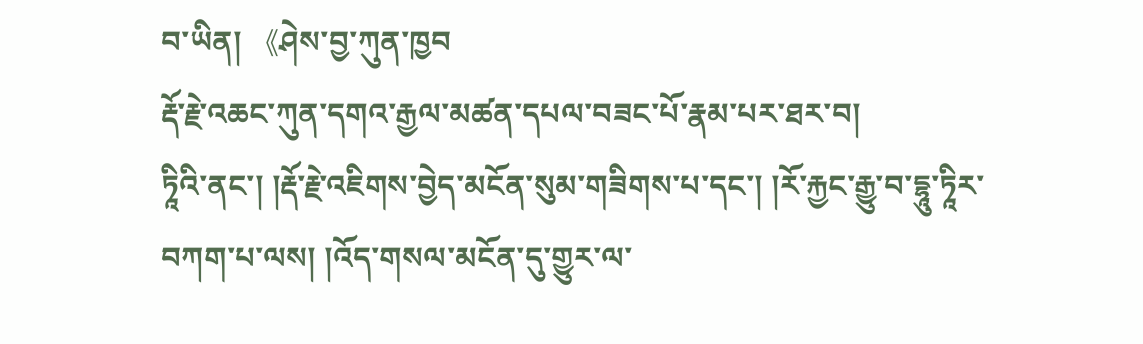བ་ཡིན། 《ཤེས་བྱ་ཀུན་ཁྱབ
རྡོ་རྗེ་འཆང་ཀུན་དགའ་རྒྱལ་མཚན་དཔལ་བཟང་པོ་རྣམ་པར་ཐར་བ།
ཏཱིའི་ནང་། །རྡོ་རྗེ་འཇིགས་བྱེད་མངོན་སུམ་གཟིགས་པ་དང་། །རོ་རྐྱང་རྒྱུ་བ་དྷཱུ་ཏཱིར་བཀག་པ་ལས། །འོད་གསལ་མངོན་དུ་གྱུར་ལ་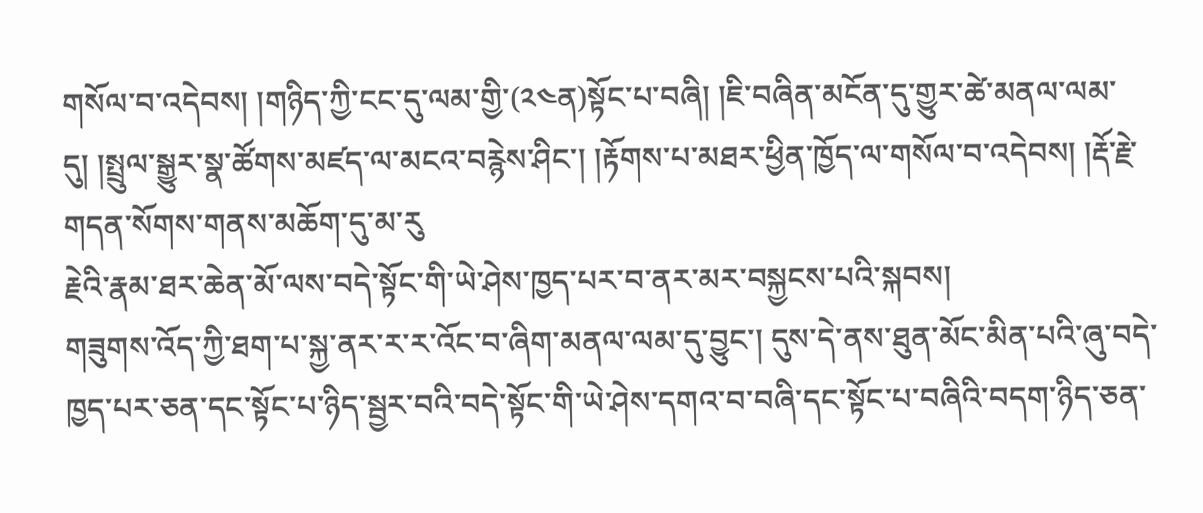གསོལ་བ་འདེབས། །གཉིད་ཀྱི་ངང་དུ་ལམ་གྱི་(༢༤ན)སྟོང་པ་བཞི། །ཇི་བཞིན་མངོན་དུ་གྱུར་ཚེ་མནལ་ལམ་དུ། །སྤྲུལ་སྒྱུར་སྣ་ཚོགས་མཛད་ལ་མངའ་བརྙེས་ཤིང་། །རྟོགས་པ་མཐར་ཕྱིན་ཁྱོད་ལ་གསོལ་བ་འདེབས། །རྡོ་རྗེ་གདན་སོགས་གནས་མཆོག་དུ་མ་རུ
རྗེའི་རྣམ་ཐར་ཆེན་མོ་ལས་བདེ་སྟོང་གི་ཡེ་ཤེས་ཁྱད་པར་བ་ནར་མར་བསྐྱངས་པའི་སྐབས།
གཟུགས་འོད་ཀྱི་ཐག་པ་སྐྱ་ནར་ར་ར་འོང་བ་ཞིག་མནལ་ལམ་དུ་བྱུང་། དུས་དེ་ནས་ཐུན་མོང་མིན་པའི་ཞུ་བདེ་ཁྱད་པར་ཅན་དང་སྟོང་པ་ཉིད་སྦྱར་བའི་བདེ་སྟོང་གི་ཡེ་ཤེས་དགའ་བ་བཞི་དང་སྟོང་པ་བཞིའི་བདག་ཉིད་ཅན་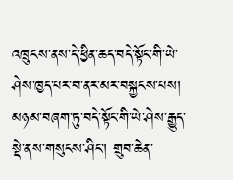འཁྲུངས་ནས་དེ་ཕྱིན་ཆད་བདེ་སྟོང་གི་ཡེ་ཤེས་ཁྱད་པར་བ་ནར་མར་བསྐྱངས་པས། མཉམ་བཞག་ཏུ་བདེ་སྟོང་གི་ཡེ་ཤེས་རྒྱུད་སྡེ་ནས་གསུངས་ཤིང་། གྲུབ་ཆེན་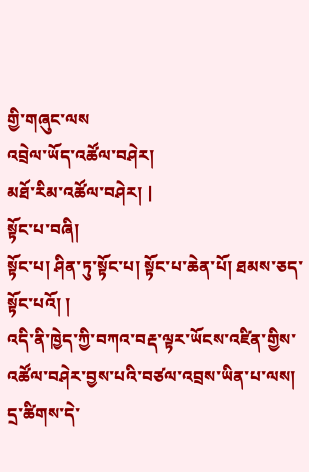གྱི་གཞུང་ལས
འབྲེལ་ཡོད་འཚོལ་བཤེར།
མཐོ་རིམ་འཚོལ་བཤེར། |
སྟོང་པ་བཞི།
སྟོང་པ། ཤིན་ཏུ་སྟོང་པ། སྟོང་པ་ཆེན་པོ། ཐམས་ཅད་སྟོང་པའོ། །
འདི་ནི་ཁྱེད་ཀྱི་བཀའ་བརྡ་ལྟར་ཡོངས་འཛིན་གྱིས་འཚོལ་བཤེར་བྱས་པའི་བཙལ་འབྲས་ཡིན་པ་ལས། དྲ་ཚིགས་དེ་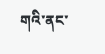གའི་ནང་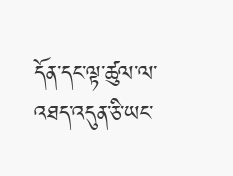དོན་དང་ལྟ་ཚུལ་ལ་འཐད་འདུན་ཅི་ཡང་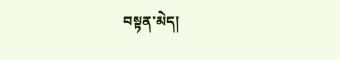བསྟན་མེད།